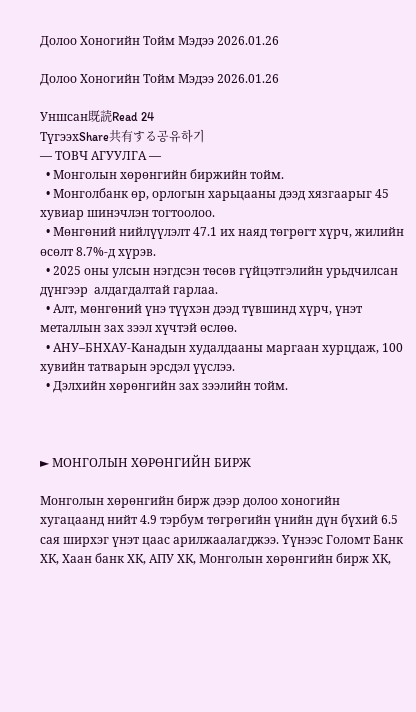Долоо Хоногийн Тойм Мэдээ 2026.01.26

Долоо Хоногийн Тойм Мэдээ 2026.01.26

Уншсан既読Read 24
ТүгээхShare共有する공유하기
— ТОВЧ АГУУЛГА —
  • Монголын хөрөнгийн биржийн тойм.
  • Монголбанк өр, орлогын харьцааны дээд хязгаарыг 45 хувиар шинэчлэн тогтоолоо.
  • Мөнгөний нийлүүлэлт 47.1 их наяд төгрөгт хүрч, жилийн өсөлт 8.7%-д хүрэв.
  • 2025 оны улсын нэгдсэн төсөв гүйцэтгэлийн урьдчилсан дүнгээр  алдагдалтай гарлаа.
  • Алт, мөнгөний үнэ түүхэн дээд түвшинд хүрч, үнэт металлын зах зээл хүчтэй өслөө.
  • АНУ–БНХАУ-Канадын худалдааны маргаан хурцдаж, 100 хувийн татварын эрсдэл үүслээ.
  • Дэлхийн хөрөнгийн зах зээлийн тойм.



► МОНГОЛЫН ХӨРӨНГИЙН БИРЖ

Монголын хөрөнгийн бирж дээр долоо хоногийн хугацаанд нийт 4.9 тэрбум төгрөгийн үнийн дүн бүхий 6.5 сая ширхэг үнэт цаас арилжаалагджээ. Үүнээс Голомт Банк ХК, Хаан банк ХК, АПУ ХК, Монголын хөрөнгийн бирж ХК,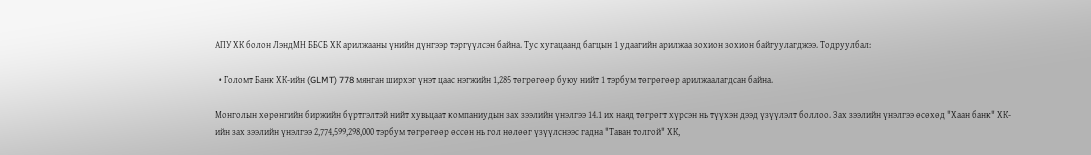АПУ ХК болон ЛэндМН ББСБ ХК арилжааны үнийн дүнгээр тэргүүлсэн байна. Тус хугацаанд багцын 1 удаагийн арилжаа зохион зохион байгуулагджээ. Тодруулбал:

  • Голомт Банк ХК-ийн (GLMT) 778 мянган ширхэг үнэт цаас нэгжийн 1,285 төгрөгөөр буюу нийт 1 тэрбум төгрөгөөр арилжаалагдсан байна.

Монголын хөрөнгийн биржийн бүртгэлтэй нийт хувьцаат компаниудын зах зээлийн үнэлгээ 14.1 их наяд төгрөгт хүрсэн нь түүхэн дээд үзүүлэлт боллоо. Зах зээлийн үнэлгээ өсөхөд "Хаан банк" ХК-ийн зах зээлийн үнэлгээ 2,774,599,298,000 тэрбум төгрөгөөр өссөн нь гол нөлөөг үзүүлснээс гадна "Таван толгой" ХК,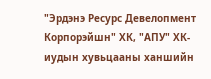"Эрдэнэ Ресурс Девелопмент Корпорэйшн" ХК, "АПУ" ХК-иудын хувьцааны ханшийн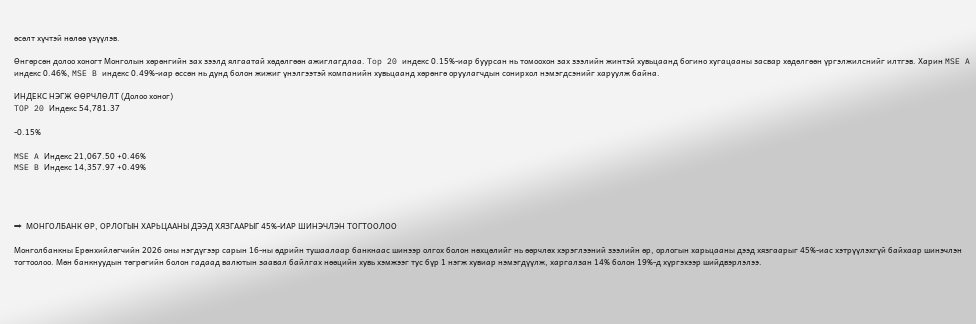өсөлт хүчтэй нөлөө үзүүлэв.

Өнгөрсөн долоо хоногт Монголын хөрөнгийн зах зээлд ялгаатай хөдөлгөөн ажиглагдлаа. Top 20 индекс 0.15%-иар буурсан нь томоохон зах зээлийн жинтэй хувьцаанд богино хугацааны засвар хөдөлгөөн үргэлжилснийг илтгэв. Харин MSE A индекс 0.46%, MSE B индекс 0.49%-иар өссөн нь дунд болон жижиг үнэлгээтэй компанийн хувьцаанд хөрөнгө оруулагчдын сонирхол нэмэгдсэнийг харуулж байна.

ИНДЕКС НЭГЖ ӨӨРЧЛӨЛТ (Долоо хоног)
TOP 20 Индекс 54,781.37

-0.15%

MSE A Индекс 21,067.50 +0.46%
MSE B Индекс 14,357.97 +0.49%




⇒  МОНГОЛБАНК ӨР, ОРЛОГЫН ХАРЬЦААНЫ ДЭЭД ХЯЗГААРЫГ 45%-ИАР ШИНЭЧЛЭН ТОГТООЛОО

Монголбанкны Ерөнхийлөгчийн 2026 оны нэгдүгээр сарын 16-ны өдрийн тушаалаар банкнаас шинээр олгох болон нөхцөлийг нь өөрчлөх хэрэглээний зээлийн өр, орлогын харьцааны дээд хязгаарыг 45%-иас хэтрүүлэхгүй байхаар шинэчлэн тогтоолоо. Мөн банкнуудын төгрөгийн болон гадаад валютын заавал байлгах нөөцийн хувь хэмжээг тус бүр 1 нэгж хувиар нэмэгдүүлж, харгалзан 14% болон 19%-д хүргэхээр шийдвэрлэлээ.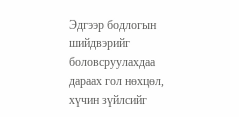Эдгээр бодлогын шийдвэрийг боловсруулахдаа дараах гол нөхцөл, хүчин зүйлсийг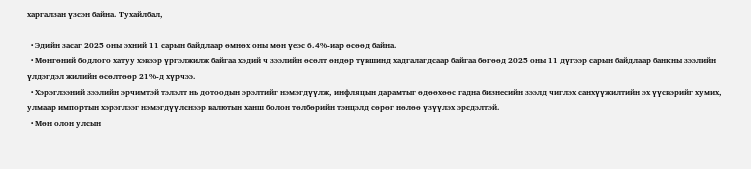харгалзан үзсэн байна. Тухайлбал,

  • Эдийн засаг 2025 оны эхний 11 сарын байдлаар өмнөх оны мөн үеэс 6.4%-иар өсөөд байна.
  • Мөнгөний бодлого хатуу хэвээр үргэлжилж байгаа хэдий ч зээлийн өсөлт өндөр түвшинд хадгалагдсаар байгаа бөгөөд 2025 оны 11 дүгээр сарын байдлаар банкны зээлийн үлдэгдэл жилийн өсөлтөөр 21%-д хүрчээ.
  • Хэрэглээний зээлийн эрчимтэй тэлэлт нь дотоодын эрэлтийг нэмэгдүүлж, инфляцын дарамтыг өдөөхөөс гадна бизнесийн зээлд чиглэх санхүүжилтийн эх үүсвэрийг хумих, улмаар импортын хэрэглээг нэмэгдүүлснээр валютын ханш болон төлбөрийн тэнцэлд сөрөг нөлөө үзүүлэх эрсдэлтэй.
  • Мөн олон улсын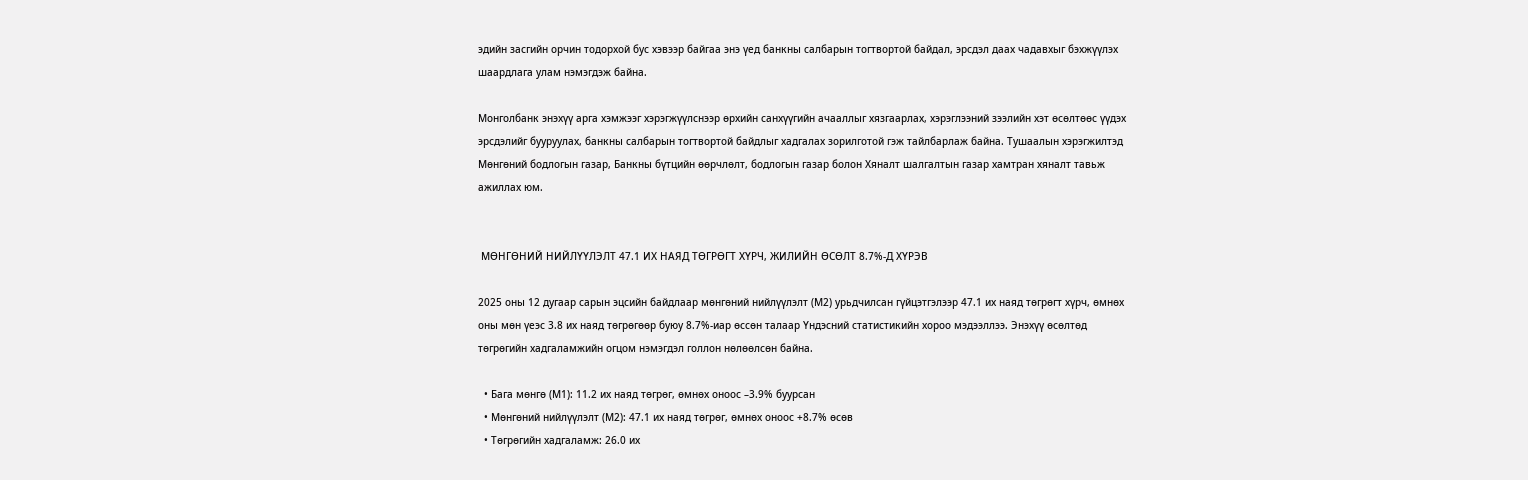эдийн засгийн орчин тодорхой бус хэвээр байгаа энэ үед банкны салбарын тогтвортой байдал, эрсдэл даах чадавхыг бэхжүүлэх шаардлага улам нэмэгдэж байна.

Монголбанк энэхүү арга хэмжээг хэрэгжүүлснээр өрхийн санхүүгийн ачааллыг хязгаарлах, хэрэглээний зээлийн хэт өсөлтөөс үүдэх эрсдэлийг бууруулах, банкны салбарын тогтвортой байдлыг хадгалах зорилготой гэж тайлбарлаж байна. Тушаалын хэрэгжилтэд Мөнгөний бодлогын газар, Банкны бүтцийн өөрчлөлт, бодлогын газар болон Хяналт шалгалтын газар хамтран хяналт тавьж ажиллах юм.


 МӨНГӨНИЙ НИЙЛҮҮЛЭЛТ 47.1 ИХ НАЯД ТӨГРӨГТ ХҮРЧ, ЖИЛИЙН ӨСӨЛТ 8.7%-Д ХҮРЭВ

2025 оны 12 дугаар сарын эцсийн байдлаар мөнгөний нийлүүлэлт (М2) урьдчилсан гүйцэтгэлээр 47.1 их наяд төгрөгт хүрч, өмнөх оны мөн үеэс 3.8 их наяд төгрөгөөр буюу 8.7%-иар өссөн талаар Үндэсний статистикийн хороо мэдээллээ. Энэхүү өсөлтөд төгрөгийн хадгаламжийн огцом нэмэгдэл голлон нөлөөлсөн байна.

  • Бага мөнгө (М1): 11.2 их наяд төгрөг, өмнөх оноос –3.9% буурсан
  • Мөнгөний нийлүүлэлт (М2): 47.1 их наяд төгрөг, өмнөх оноос +8.7% өсөв
  • Төгрөгийн хадгаламж: 26.0 их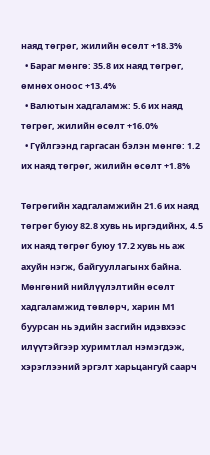наяд төгрөг, жилийн өсөлт +18.3%
  • Бараг мөнгө: 35.8 их наяд төгрөг, өмнөх оноос +13.4%
  • Валютын хадгаламж: 5.6 их наяд төгрөг, жилийн өсөлт +16.0%
  • Гүйлгээнд гаргасан бэлэн мөнгө: 1.2 их наяд төгрөг, жилийн өсөлт +1.8%

Төгрөгийн хадгаламжийн 21.6 их наяд төгрөг буюу 82.8 хувь нь иргэдийнх, 4.5 их наяд төгрөг буюу 17.2 хувь нь аж ахуйн нэгж, байгууллагынх байна. Мөнгөний нийлүүлэлтийн өсөлт хадгаламжид төвлөрч, харин М1 буурсан нь эдийн засгийн идэвхээс илүүтэйгээр хуримтлал нэмэгдэж, хэрэглээний эргэлт харьцангуй саарч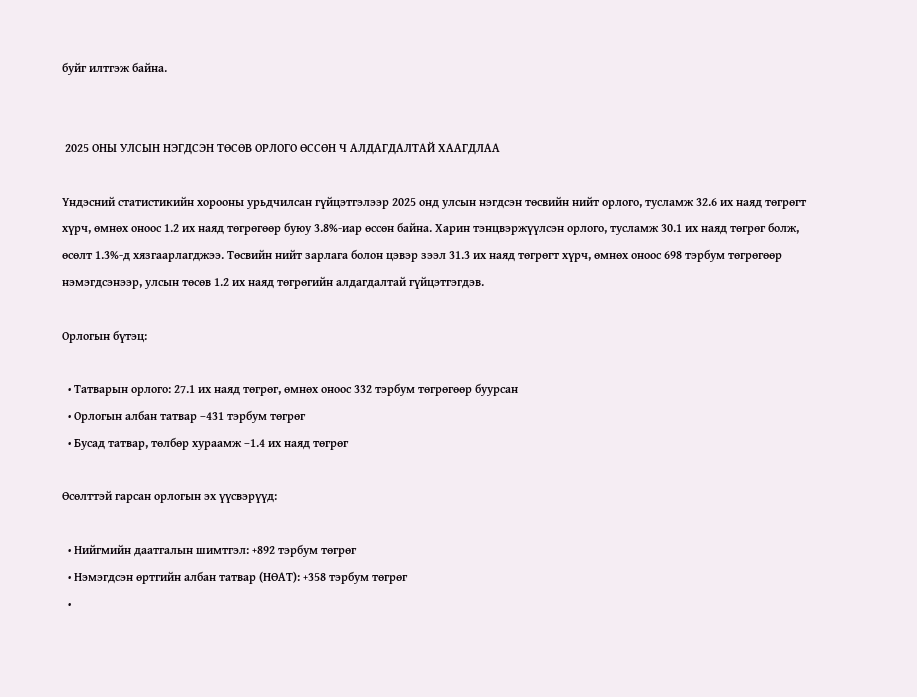буйг илтгэж байна.


 2025 ОНЫ УЛСЫН НЭГДСЭН ТӨСӨВ ОРЛОГО ӨССӨН Ч АЛДАГДАЛТАЙ ХААГДЛАА

Үндэсний статистикийн хорооны урьдчилсан гүйцэтгэлээр 2025 онд улсын нэгдсэн төсвийн нийт орлого, тусламж 32.6 их наяд төгрөгт хүрч, өмнөх оноос 1.2 их наяд төгрөгөөр буюу 3.8%-иар өссөн байна. Харин тэнцвэржүүлсэн орлого, тусламж 30.1 их наяд төгрөг болж, өсөлт 1.3%-д хязгаарлагджээ. Төсвийн нийт зарлага болон цэвэр зээл 31.3 их наяд төгрөгт хүрч, өмнөх оноос 698 тэрбум төгрөгөөр нэмэгдсэнээр, улсын төсөв 1.2 их наяд төгрөгийн алдагдалтай гүйцэтгэгдэв.

Орлогын бүтэц:

  • Татварын орлого: 27.1 их наяд төгрөг, өмнөх оноос 332 тэрбум төгрөгөөр буурсан
  • Орлогын албан татвар –431 тэрбум төгрөг
  • Бусад татвар, төлбөр хураамж –1.4 их наяд төгрөг

Өсөлттэй гарсан орлогын эх үүсвэрүүд:

  • Нийгмийн даатгалын шимтгэл: +892 тэрбум төгрөг
  • Нэмэгдсэн өртгийн албан татвар (НӨАТ): +358 тэрбум төгрөг
  •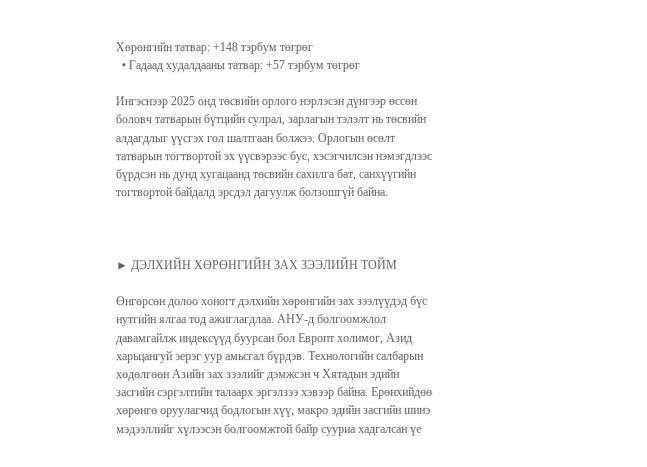Хөрөнгийн татвар: +148 тэрбум төгрөг
  • Гадаад худалдааны татвар: +57 тэрбум төгрөг

Ингэснээр 2025 онд төсвийн орлого нэрлэсэн дүнгээр өссөн боловч татварын бүтцийн сулрал, зарлагын тэлэлт нь төсвийн алдагдлыг үүсгэх гол шалтгаан болжээ. Орлогын өсөлт татварын тогтвортой эх үүсвэрээс бус, хэсэгчилсэн нэмэгдлээс бүрдсэн нь дунд хугацаанд төсвийн сахилга бат, санхүүгийн тогтвортой байдалд эрсдэл дагуулж болзошгүй байна.



► ДЭЛХИЙН ХӨРӨНГИЙН ЗАХ ЗЭЭЛИЙН ТОЙМ

Өнгөрсөн долоо хоногт дэлхийн хөрөнгийн зах зээлүүдэд бүс нутгийн ялгаа тод ажиглагдлаа. АНУ-д болгоомжлол давамгайлж индексүүд буурсан бол Европт холимог, Азид харьцангуй эерэг уур амьсгал бүрдэв. Технологийн салбарын хөдөлгөөн Азийн зах зээлийг дэмжсэн ч Хятадын эдийн засгийн сэргэлтийн талаарх эргэлзээ хэвээр байна. Ерөнхийдөө хөрөнгө оруулагчид бодлогын хүү, макро эдийн засгийн шинэ мэдээллийг хүлээсэн болгоомжтой байр сууриа хадгалсан үе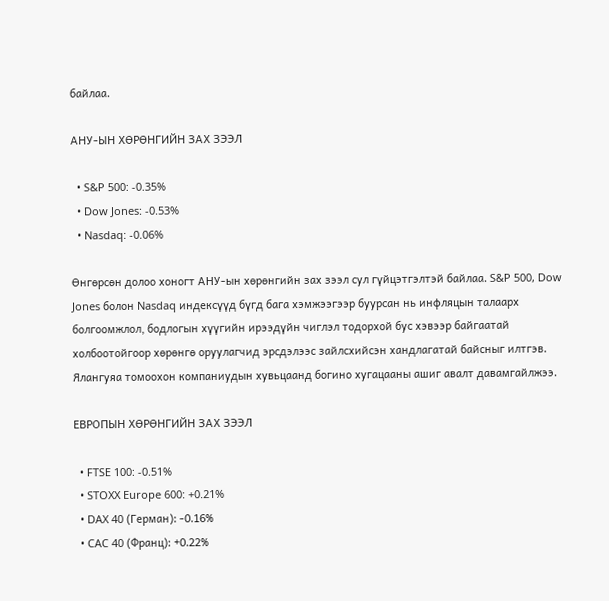байлаа.

АНУ-ЫН ХӨРӨНГИЙН ЗАХ ЗЭЭЛ

  • S&P 500: -0.35%
  • Dow Jones: -0.53%
  • Nasdaq: -0.06%

Өнгөрсөн долоо хоногт АНУ-ын хөрөнгийн зах зээл сул гүйцэтгэлтэй байлаа. S&P 500, Dow Jones болон Nasdaq индексүүд бүгд бага хэмжээгээр буурсан нь инфляцын талаарх болгоомжлол, бодлогын хүүгийн ирээдүйн чиглэл тодорхой бус хэвээр байгаатай холбоотойгоор хөрөнгө оруулагчид эрсдэлээс зайлсхийсэн хандлагатай байсныг илтгэв. Ялангуяа томоохон компаниудын хувьцаанд богино хугацааны ашиг авалт давамгайлжээ.

ЕВРОПЫН ХӨРӨНГИЙН ЗАХ ЗЭЭЛ

  • FTSE 100: -0.51%
  • STOXX Europe 600: +0.21%
  • DAX 40 (Герман): -0.16%
  • CAC 40 (Франц): +0.22%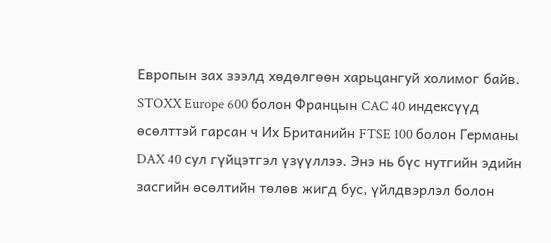Европын зах зээлд хөдөлгөөн харьцангуй холимог байв. STOXX Europe 600 болон Францын CAC 40 индексүүд өсөлттэй гарсан ч Их Британийн FTSE 100 болон Германы DAX 40 сул гүйцэтгэл үзүүллээ. Энэ нь бүс нутгийн эдийн засгийн өсөлтийн төлөв жигд бус, үйлдвэрлэл болон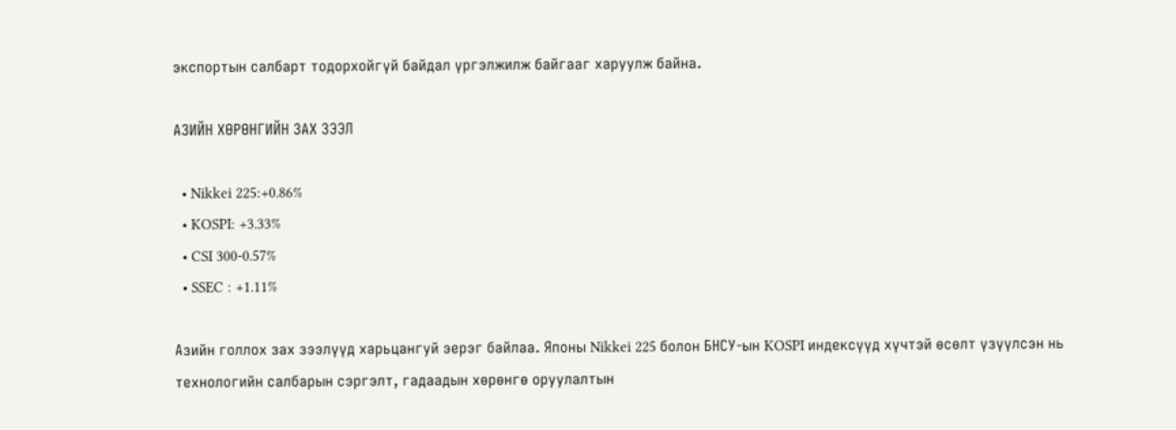экспортын салбарт тодорхойгүй байдал үргэлжилж байгааг харуулж байна.

АЗИЙН ХӨРӨНГИЙН ЗАХ ЗЭЭЛ

  • Nikkei 225:+0.86%
  • KOSPI: +3.33%
  • CSI 300-0.57%
  • SSEC : +1.11%

Азийн голлох зах зээлүүд харьцангуй эерэг байлаа. Японы Nikkei 225 болон БНСУ-ын KOSPI индексүүд хүчтэй өсөлт үзүүлсэн нь технологийн салбарын сэргэлт, гадаадын хөрөнгө оруулалтын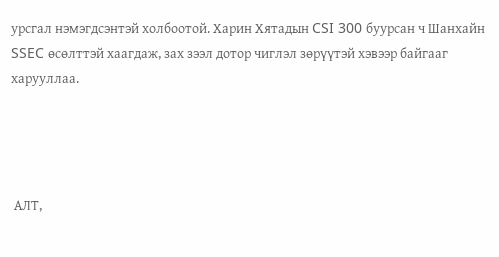урсгал нэмэгдсэнтэй холбоотой. Харин Хятадын CSI 300 буурсан ч Шанхайн SSEC өсөлттэй хаагдаж, зах зээл дотор чиглэл зөрүүтэй хэвээр байгааг харууллаа.




 АЛТ,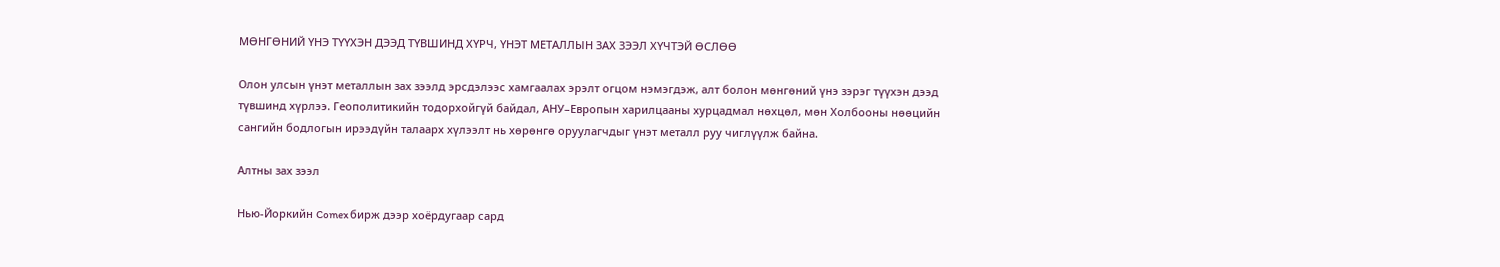МӨНГӨНИЙ ҮНЭ ТҮҮХЭН ДЭЭД ТҮВШИНД ХҮРЧ, ҮНЭТ МЕТАЛЛЫН ЗАХ ЗЭЭЛ ХҮЧТЭЙ ӨСЛӨӨ

Олон улсын үнэт металлын зах зээлд эрсдэлээс хамгаалах эрэлт огцом нэмэгдэж, алт болон мөнгөний үнэ зэрэг түүхэн дээд түвшинд хүрлээ. Геополитикийн тодорхойгүй байдал, АНУ–Европын харилцааны хурцадмал нөхцөл, мөн Холбооны нөөцийн сангийн бодлогын ирээдүйн талаарх хүлээлт нь хөрөнгө оруулагчдыг үнэт металл руу чиглүүлж байна.

Алтны зах зээл

Нью-Йоркийн Comex бирж дээр хоёрдугаар сард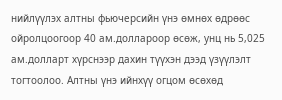нийлүүлэх алтны фьючерсийн үнэ өмнөх өдрөөс ойролцоогоор 40 ам.доллароор өсөж, унц нь 5,025 ам.долларт хүрснээр дахин түүхэн дээд үзүүлэлт тогтоолоо. Алтны үнэ ийнхүү огцом өсөхөд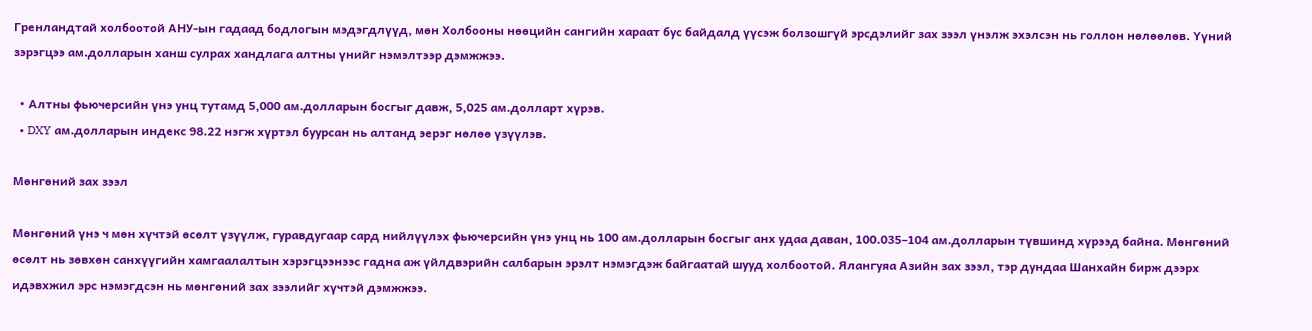Гренландтай холбоотой АНУ-ын гадаад бодлогын мэдэгдлүүд, мөн Холбооны нөөцийн сангийн хараат бус байдалд үүсэж болзошгүй эрсдэлийг зах зээл үнэлж эхэлсэн нь голлон нөлөөлөв. Үүний зэрэгцээ ам.долларын ханш сулрах хандлага алтны үнийг нэмэлтээр дэмжжээ.

  • Алтны фьючерсийн үнэ унц тутамд 5,000 ам.долларын босгыг давж, 5,025 ам.долларт хүрэв.
  • DXY ам.долларын индекс 98.22 нэгж хүртэл буурсан нь алтанд эерэг нөлөө үзүүлэв.

Мөнгөний зах зээл

Мөнгөний үнэ ч мөн хүчтэй өсөлт үзүүлж, гуравдугаар сард нийлүүлэх фьючерсийн үнэ унц нь 100 ам.долларын босгыг анх удаа даван, 100.035–104 ам.долларын түвшинд хүрээд байна. Мөнгөний өсөлт нь зөвхөн санхүүгийн хамгаалалтын хэрэгцээнээс гадна аж үйлдвэрийн салбарын эрэлт нэмэгдэж байгаатай шууд холбоотой. Ялангуяа Азийн зах зээл, тэр дундаа Шанхайн бирж дээрх идэвхжил эрс нэмэгдсэн нь мөнгөний зах зээлийг хүчтэй дэмжжээ.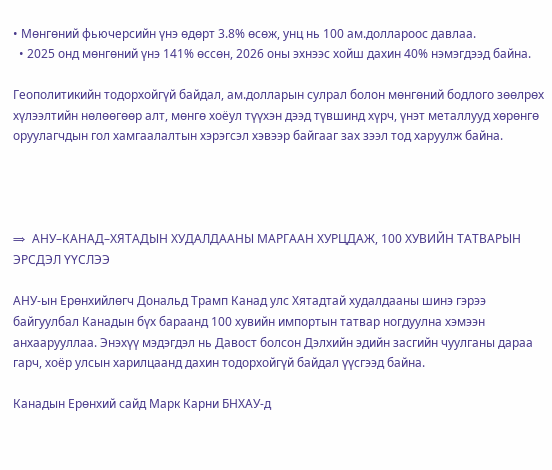• Мөнгөний фьючерсийн үнэ өдөрт 3.8% өсөж, унц нь 100 ам.доллароос давлаа.
  • 2025 онд мөнгөний үнэ 141% өссөн, 2026 оны эхнээс хойш дахин 40% нэмэгдээд байна.

Геополитикийн тодорхойгүй байдал, ам.долларын сулрал болон мөнгөний бодлого зөөлрөх хүлээлтийн нөлөөгөөр алт, мөнгө хоёул түүхэн дээд түвшинд хүрч, үнэт металлууд хөрөнгө оруулагчдын гол хамгаалалтын хэрэгсэл хэвээр байгааг зах зээл тод харуулж байна.




⇒  АНУ–КАНАД–ХЯТАДЫН ХУДАЛДААНЫ МАРГААН ХУРЦДАЖ, 100 ХУВИЙН ТАТВАРЫН ЭРСДЭЛ ҮҮСЛЭЭ

АНУ-ын Ерөнхийлөгч Дональд Трамп Канад улс Хятадтай худалдааны шинэ гэрээ байгуулбал Канадын бүх бараанд 100 хувийн импортын татвар ногдуулна хэмээн анхаарууллаа. Энэхүү мэдэгдэл нь Давост болсон Дэлхийн эдийн засгийн чуулганы дараа гарч, хоёр улсын харилцаанд дахин тодорхойгүй байдал үүсгээд байна.

Канадын Ерөнхий сайд Марк Карни БНХАУ-д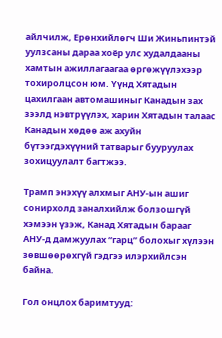айлчилж, Ерөнхийлөгч Ши Жиньпинтэй уулзсаны дараа хоёр улс худалдааны хамтын ажиллагаагаа өргөжүүлэхээр тохиролцсон юм. Үүнд Хятадын цахилгаан автомашиныг Канадын зах зээлд нэвтрүүлэх, харин Хятадын талаас Канадын хөдөө аж ахуйн бүтээгдэхүүний татварыг бууруулах зохицуулалт багтжээ.

Трамп энэхүү алхмыг АНУ-ын ашиг сонирхолд заналхийлж болзошгүй хэмээн үзэж, Канад Хятадын барааг АНУ-д дамжуулах “гарц” болохыг хүлээн зөвшөөрөхгүй гэдгээ илэрхийлсэн байна.

Гол онцлох баримтууд: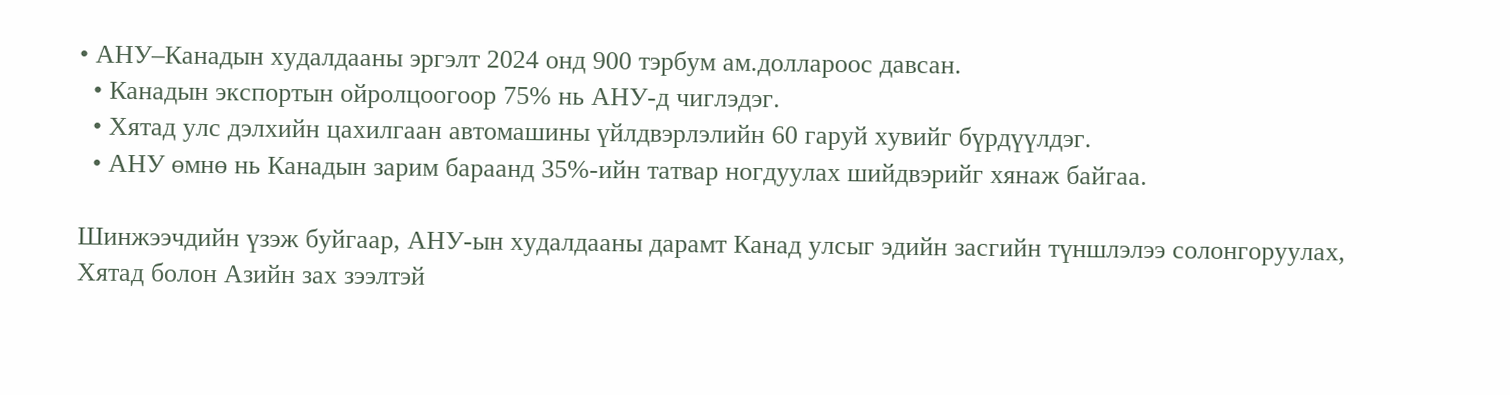• АНУ–Канадын худалдааны эргэлт 2024 онд 900 тэрбум ам.доллароос давсан.
  • Канадын экспортын ойролцоогоор 75% нь АНУ-д чиглэдэг.
  • Хятад улс дэлхийн цахилгаан автомашины үйлдвэрлэлийн 60 гаруй хувийг бүрдүүлдэг.
  • АНУ өмнө нь Канадын зарим бараанд 35%-ийн татвар ногдуулах шийдвэрийг хянаж байгаа.

Шинжээчдийн үзэж буйгаар, АНУ-ын худалдааны дарамт Канад улсыг эдийн засгийн түншлэлээ солонгоруулах, Хятад болон Азийн зах зээлтэй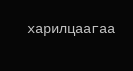харилцаагаа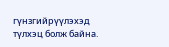гүнзгийрүүлэхэд түлхэц болж байна.